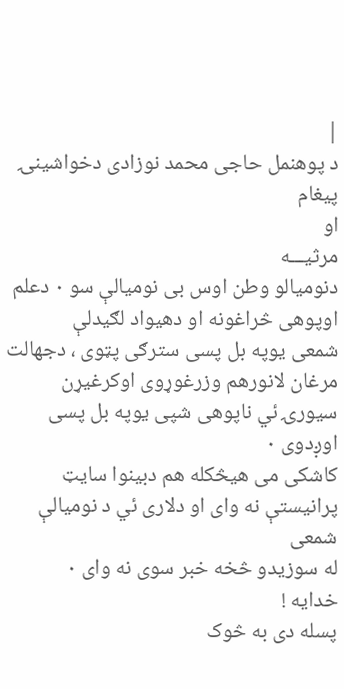|
د پوهنمل حاجی محمد نوزادی دخواشينۍ پيغام
او
مرثيـــه
دنوميالو وطن اوس بی نوميالې سو ٠ دعلم اوپوهی څراغونه او دهيواد لګيدلې
شمعی يوپه بل پسی سترګی پټوی ، دجهالت مرغان لانورهم وزرغوړوی اوکرغيړن
سيورۍ ئي ناپوهی شپی يوپه بل پسی اوږدوی ٠
کاشکی می هيڅکله هم دبينوا سايټ پرانيستې نه وای او دلاری ئي د نوميالې شمعی
له سوزيدو څخه خبر سوی نه وای ٠
خدايه !
پسله دی به څوک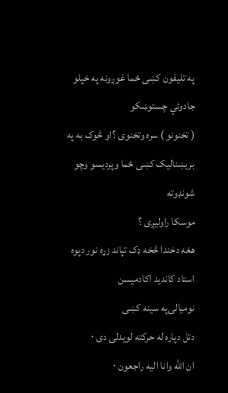په تليفون کښی ځما غوږونه په خپلو جادوئي چستوښکو
( تخنونو ) سره وتخنوی ؟او څوک به په بريښناليک کښی ځما وپرديسو وچو شونډوته
موسکا راوليږی ؟
هغه دخندا څخه ډک تپاند زړه نور دپوه استاد کانديد اکادميسن
نوميالۍپه سينه کښی
دتل دپاره له حرکته لويدلۍ دی ٠
ان الله وانا اليه راجعون ٠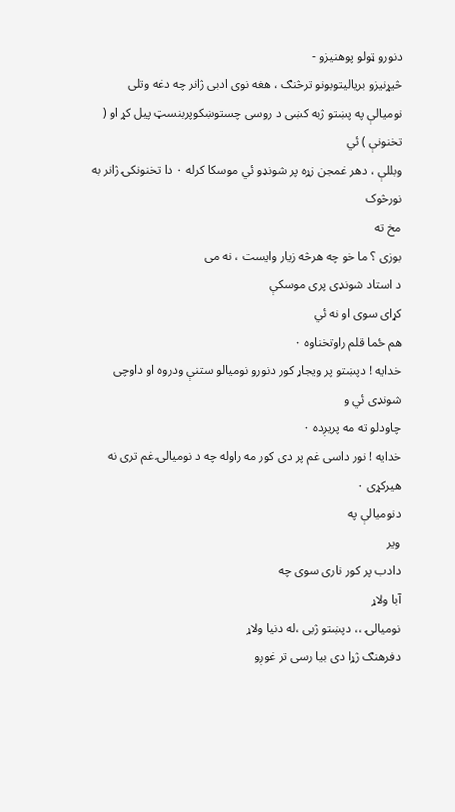دنورو ټولو پوهنيزو -
څيړنيزو برياليتوبونو ترڅنګ ، هغه نوی ادبی ژانر چه دغه وتلی
نوميالې په پښتو ژبه کښی د روسی چستوښکوپربنسټ پيل کړ او ( تخنونې ) ئي
وبللې ، دهر غمجن زړه پر شونډو ئي موسکا کرله ٠ دا تخنونکۍ ژانر به نورڅوک
مخ ته
بوزی ؟ ما خو چه هرڅه زيار وايست ، نه می
د استاد شونډی پری موسکې
کړای سوی او نه ئي
هم ځما قلم راوتخناوه ٠
خدايه ! دپښتو پر ويجاړ کور دنورو نوميالو ستنې ودروه او داوچی شونډی ئي و
چاودلو ته مه پريږده ٠
خدايه ! نور داسی غم پر دی کور مه راوله چه د نوميالۍ غم تری نه هيرکړی ٠
دنوميالې په
وير
دادب پر کور ناری سوی چه
آبا ولاړ
نوميالۍ ،، دپښتو ژبى ،له دنيا ولاړ
دفرهنګ ژړا دى بيا رسی تر غوږو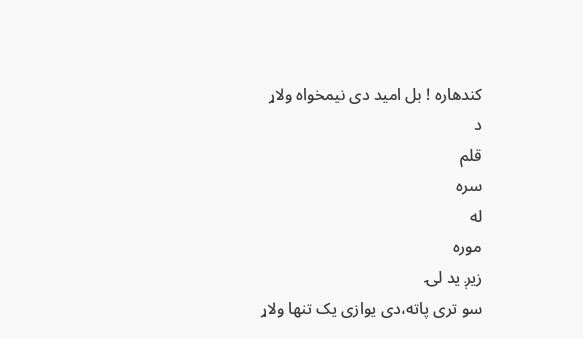کندهاره ! بل اميد دى نيمخواه ولاړ
د
قلم
سره
له
موره
زيږ يد لۍ
سو ترى پاته،دى يوازى يک تنها ولاړ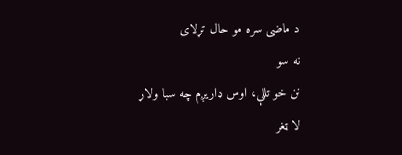د ماضى سره مو حال تړلاى
نه سو
نن خو تللې، اوس ډاريږم چه سبا ولاړ
لا ټغر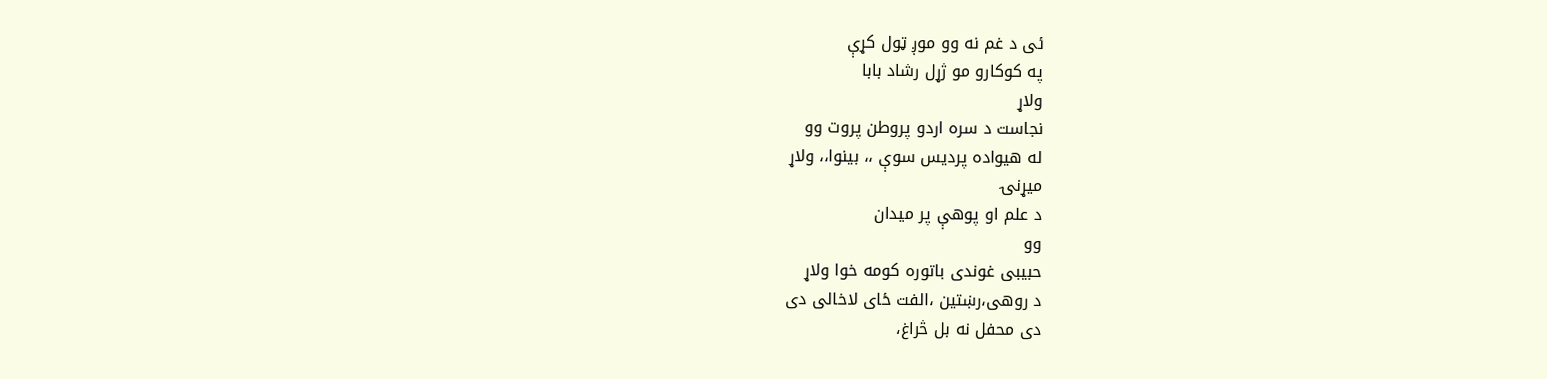ئی د غم نه وو موږ ټول کړې
په کوکارو مو ژړل رشاد بابا
ولاړ
نجاست د سره اردو پروطن پروت وو
له هيواده پرديس سوې ،، بينوا،، ولاړ
ميړنۍ
د علم او پوهې پر ميدان
وو
حبيبی غوندى باتوره کومه خوا ولاړ
د روهى،رښتين ،الفت ځای لاخالى دى
دى محفل نه بل څراغ،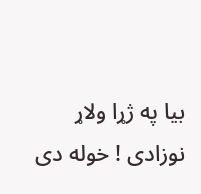بيا په ژړا ولاړ
نوزادى ! خوله دى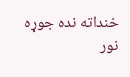خنداته نده جوړه
نور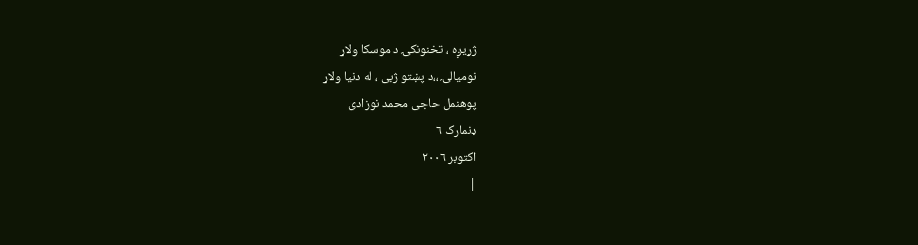ژړيږه ، تخنونکۍ د موسکا ولاړ
نوميالۍ ،،د پښتو ژبى ، له دنيا ولاړ
پوهنمل حاجى محمد نوزادى
ډنمارک ٦
اکتوبر ٢٠٠٦
|